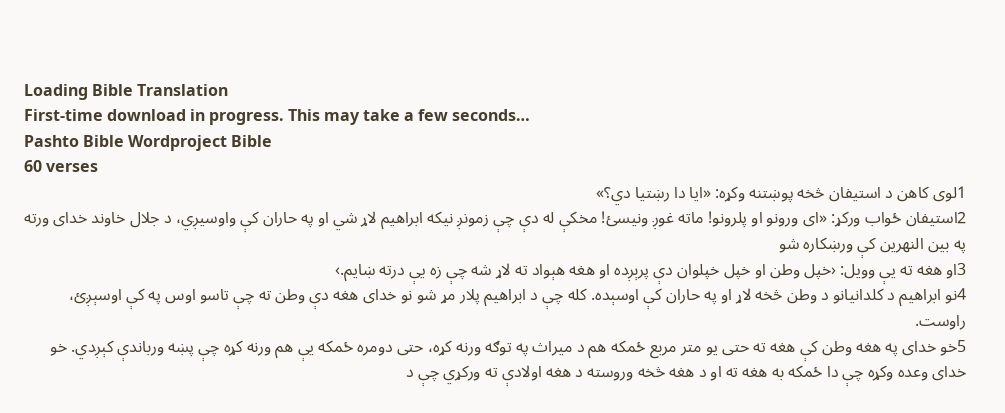Loading Bible Translation
First-time download in progress. This may take a few seconds…
Pashto Bible Wordproject Bible
60 verses
1لوی کاهن د استیفان څخه پوښتنه وکړه: «ایا دا رښتیا دي؟»
2استیفان ځواب ورکړ: «ای ورونو او پلرونو! ماته غوږ ونیسئ! مخکې له دې چې زمونږ نیکه ابراهیم لاړ شي او په حاران کې واوسیږي، د جلال خاوند خدای ورته په بین النهرین کې ورښکاره شو
3او هغه ته یې وویل: ‹خپل وطن او خپل خپلوان دې پرېږده او هغه هېواد ته لاړ شه چې زه یې درته ښایم.›
4نو ابراهیم د کلدانیانو د وطن څخه لاړ او په حاران کې اوسېده. کله چې د ابراهیم پلار مړ شو نو خدای هغه دې وطن ته چې تاسو اوس په کې اوسېږئ، راوست.
5خو خدای په هغه وطن کې هغه ته حتی یو متر مربع ځمکه هم د میراث په توګه ورنه کړه، حتی دومره ځمکه یې هم ورنه کړه چې پښه ورباندې کېږدي. خو خدای وعده وکړه چې دا ځمکه به هغه ته او د هغه څخه وروسته د هغه اولادې ته ورکړي چې د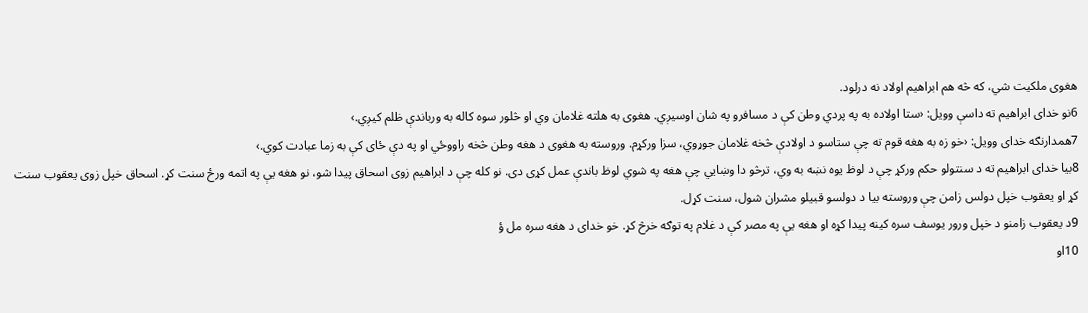هغوی ملکیت شي، که څه هم ابراهیم اولاد نه درلود.
6نو خدای ابراهیم ته داسې وویل: ‹ستا اولاده به په پردي وطن کې د مسافرو په شان اوسیږي. هغوی به هلته غلامان وي او څلور سوه کاله به ورباندې ظلم کیږي.›
7همدارنګه خدای وویل: ‹خو زه به هغه قوم ته چې ستاسو د اولادې څخه غلامان جوړوي، سزا ورکړم. وروسته به هغوی د هغه وطن څخه راووځي او په دې ځای کې به زما عبادت کوي.›
8بیا خدای ابراهیم ته د سنتولو حکم ورکړ چې د لوظ یوه نښه به وي، ترڅو دا وښایي چې هغه په شوي لوظ باندې عمل کړی دی. نو کله چې د ابراهیم زوی اسحاق پیدا شو، نو هغه یې په اتمه ورځ سنت کړ. اسحاق خپل زوی یعقوب سنت کړ او یعقوب خپل دولس زامن چې وروسته بیا د دولسو قبیلو مشران شول، سنت کړل.
9د یعقوب زامنو د خپل ورور یوسف سره کینه پیدا کړه او هغه یې په مصر کې د غلام په توګه خرڅ کړ. خو خدای د هغه سره مل ؤ
10او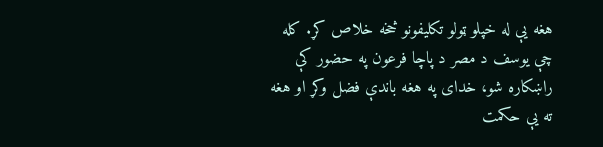هغه یې له خپلو ټولو تکلیفونو څخه خلاص کړ. کله چې یوسف د مصر د پاچا فرعون په حضور کې راښکاره شو، خدای په هغه باندې فضل وکړ او هغه ته یې حکمت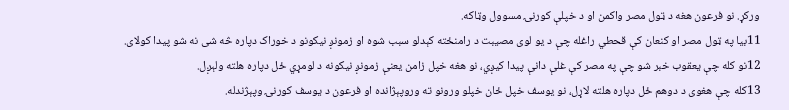ورکړ. نو فرعون هغه د ټول مصر واکمن او د خپلې کورنۍ مسوول وټاکه.
11بیا په ټول مصر او کنعان کې قحطي راغله چې د یو لوی مصیبت د رامنځته کېدلو سبب شوه او زمونږ نیکونو د خوراک دپاره څه شی نه شو پیدا کولای.
12نو کله چې یعقوب خبر شو چې په مصر کې غلې دانې پیدا کیږي، نو هغه خپل زامن یعنې زمونږ نیکونه د لومړي ځل دپاره هلته ولېږل.
13کله چې هغوی د دوهم ځل دپاره هلته لاړل، نو یوسف خپل ځان خپلو ورونو ته وروپېژانده او فرعون د یوسف کورنۍ وپېژندله.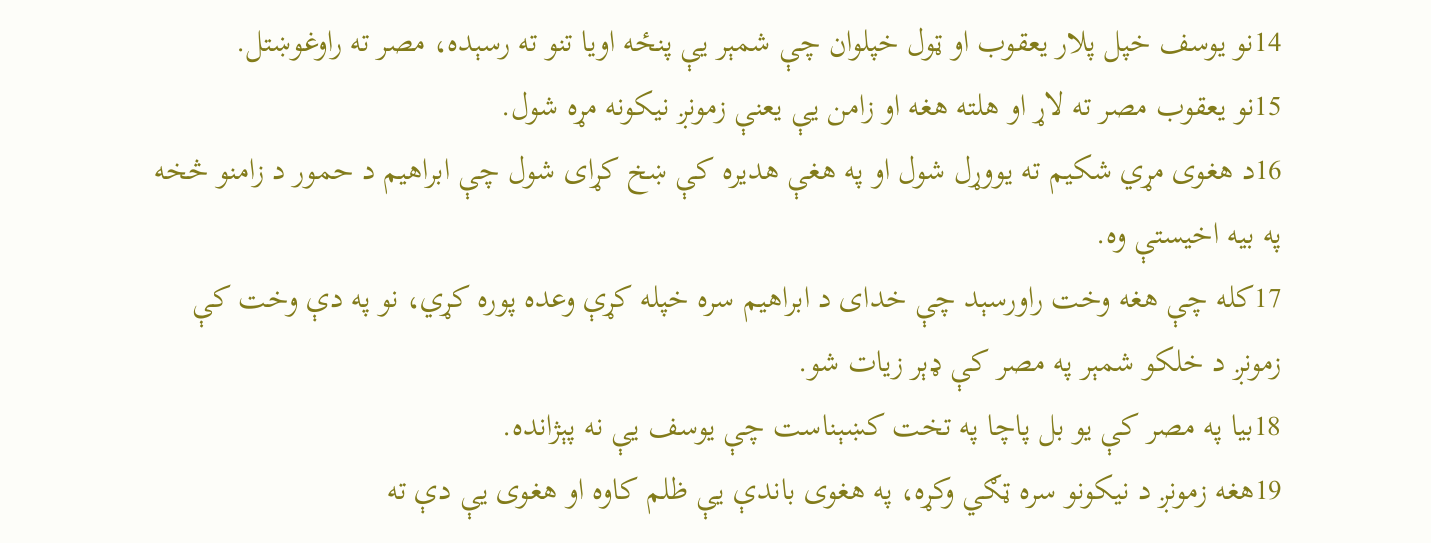14نو یوسف خپل پلار یعقوب او ټول خپلوان چې شمېر یې پنځه اویا تنو ته رسېده، مصر ته راوغوښتل.
15نو یعقوب مصر ته لاړ او هلته هغه او زامن یې یعنې زمونږ نیکونه مړه شول.
16د هغوی مړي شکیم ته یووړل شول او په هغې هدیره کې ښخ کړای شول چې ابراهیم د حمور د زامنو څخه په بیه اخیستې وه.
17کله چې هغه وخت راورسېد چې خدای د ابراهیم سره خپله کړې وعده پوره کړي، نو په دې وخت کې زمونږ د خلکو شمېر په مصر کې ډېر زیات شو.
18بیا په مصر کې یو بل پاچا په تخت کښېناست چې یوسف یې نه پېژانده.
19هغه زمونږ د نیکونو سره ټګي وکړه، په هغوی باندې یې ظلم کاوه او هغوی یې دې ته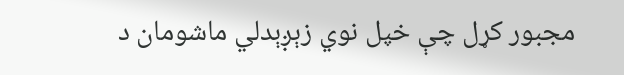مجبور کړل چې خپل نوي زېږېدلي ماشومان د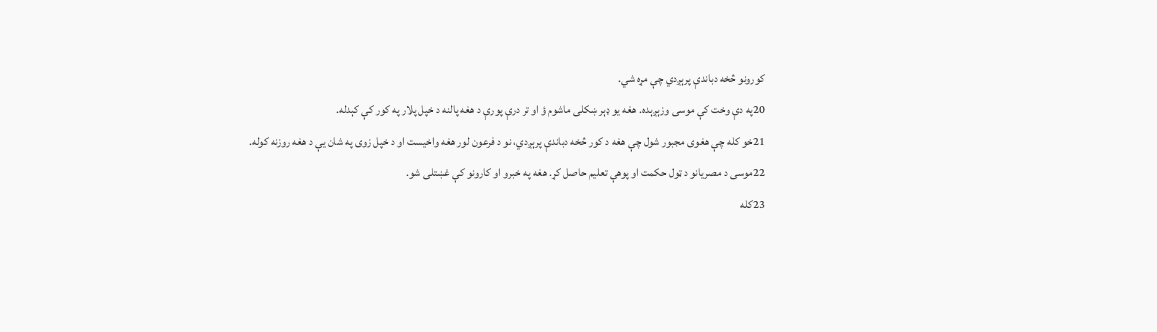کورونو څخه دباندې پرېږدي چې مړه شي.
20په دې وخت کې موسی وزېږېده. هغه یو ډېر ښکلی ماشوم ؤ او تر درې پورې د هغه پالنه د خپل پلار په کور کې کېدله.
21خو کله چې هغوی مجبور شول چې هغه د کور څخه دباندې پرېږدي، نو د فرعون لور هغه واخیست او د خپل زوی په شان یې د هغه روزنه کوله.
22موسی د مصریانو د ټول حکمت او پوهې تعلیم حاصل کړ. هغه په خبرو او کارونو کې غښتلی شو.
23کله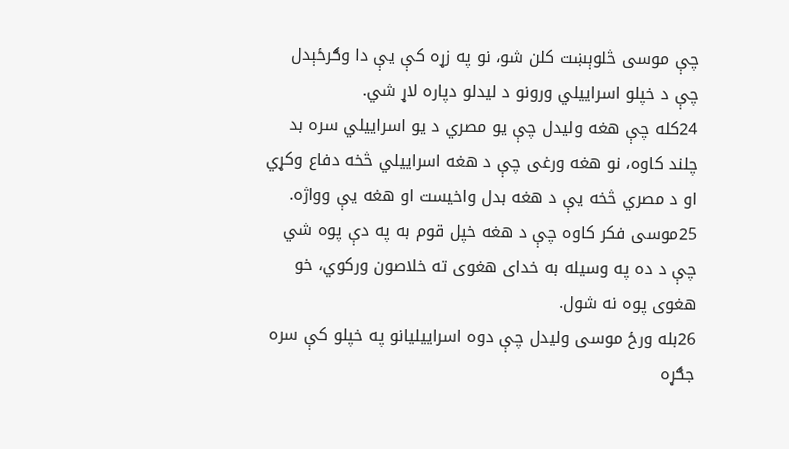چې موسی څلوېښت کلن شو، نو په زړه کې یې دا وګرځېدل چې د خپلو اسراییلي ورونو د لیدلو دپاره لاړ شي.
24کله چې هغه ولیدل چې یو مصري د یو اسراییلي سره بد چلند کاوه، نو هغه ورغی چې د هغه اسراییلي څخه دفاع وکړي او د مصري څخه یې د هغه بدل واخیست او هغه یې وواژه.
25موسی فکر کاوه چې د هغه خپل قوم به په دې پوه شي چې د ده په وسیله به خدای هغوی ته خلاصون ورکوي، خو هغوی پوه نه شول.
26بله ورځ موسی ولیدل چې دوه اسراییلیانو په خپلو کې سره جګړه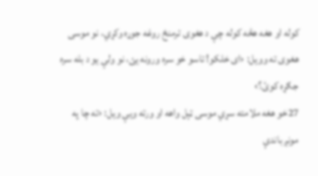کوله او هغه هڅه کوله چې د هغوی ترمنځ روغه جوړه وکړي، نو موسی هغوی ته وویل: ‹ای خلکو! تاسو خو سره ورونه یئ، نو ولې یو د بله سره جګړه کوئ؟›
27خو هغه ملامته سړي موسی ټېل واهه او ورته ویې ویل: ‹ته چا په مونږ باندې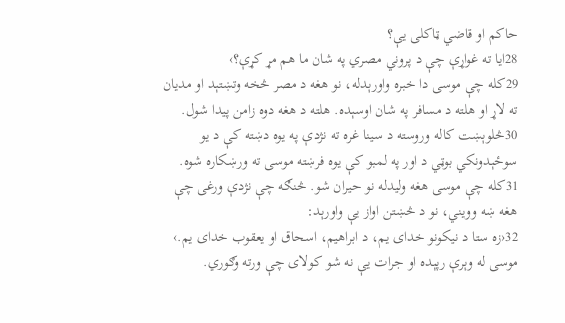حاکم او قاضي ټاکلی یې؟
28ایا ته غواړې چې د پروني مصري په شان ما هم مړ کړې؟›
29کله چې موسی دا خبره واورېدله، نو هغه د مصر څخه وتښتېد او مدیان ته لاړ او هلته د مسافر په شان اوسېده. هلته د هغه دوه زامن پیدا شول.
30څلوېښت کاله وروسته د سینا غره ته نژدې په یوه دښته کې د یو سوځېدونکي بوټي د اور په لمبو کې یوه فرښته موسی ته ورښکاره شوه.
31کله چې موسی هغه ولیدله نو حیران شو. څنګه چې نژدې ورغی چې هغه ښه وویني، نو د څښتن اواز یې واورېد:
32‹زه ستا د نیکونو خدای یم، د ابراهیم، اسحاق او یعقوب خدای یم.› موسی له وېرې رپېده او جرات یې نه شو کولای چې ورته وګوري.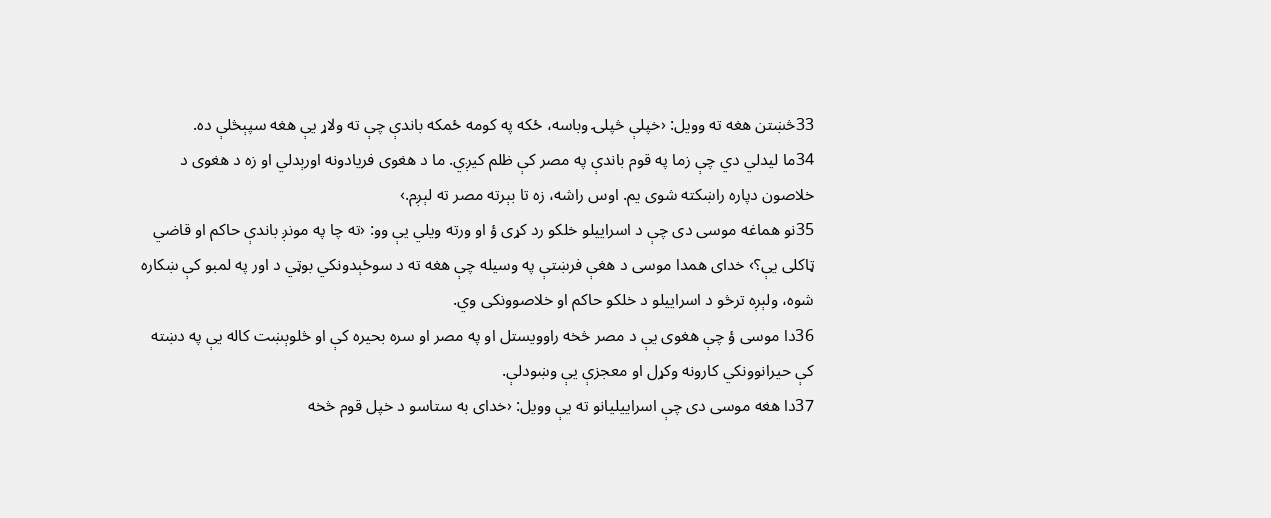33څښتن هغه ته وویل: ‹خپلې څپلۍ وباسه، ځکه په کومه ځمکه باندې چې ته ولاړ یې هغه سپېڅلې ده.
34ما لیدلي دي چې زما په قوم باندې په مصر کې ظلم کیږي. ما د هغوی فریادونه اورېدلي او زه د هغوی د خلاصون دپاره راښکته شوی یم. اوس راشه، زه تا بېرته مصر ته لېږم.›
35نو هماغه موسی دی چې د اسراییلو خلکو رد کړی ؤ او ورته ویلي یې وو: ‹ته چا په مونږ باندې حاکم او قاضي ټاکلی یې؟› خدای همدا موسی د هغې فرښتې په وسیله چې هغه ته د سوځېدونکي بوټي د اور په لمبو کې ښکاره شوه، ولېږه ترڅو د اسراییلو د خلکو حاکم او خلاصوونکی وي.
36دا موسی ؤ چې هغوی یې د مصر څخه راوویستل او په مصر او سره بحیره کې او څلوېښت کاله یې په دښته کې حیرانوونکي کارونه وکړل او معجزې یې وښودلې.
37دا هغه موسی دی چې اسراییلیانو ته یې وویل: ‹خدای به ستاسو د خپل قوم څخه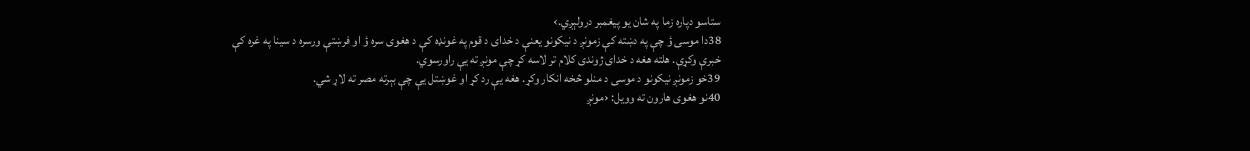ستاسو دپاره زما په شان یو پیغمبر درولېږي.›
38دا موسی ؤ چې په دښته کې زمونږ د نیکونو یعنې د خدای د قوم په غونډه کې د هغوی سره ؤ او فرښتې ورسره د سینا په غره کې خبرې وکړې. هلته هغه د خدای ژوندی کلام تر لاسه کړ چې مونږ ته یې راورسوي.
39خو زمونږ نیکونو د موسی د منلو څخه انکار وکړ. هغه یې رد کړ او غوښتل یې چې بېرته مصر ته لاړ شي.
40نو هغوی هارون ته وویل: ‹مونږ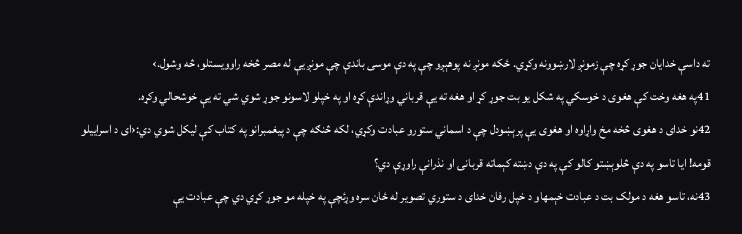ته داسې خدایان جوړ کړه چې زمونږ لارښوونه وکړي. ځکه مونږ نه پوهېږو چې په دې موسی باندې چې مونږ یې له مصر څخه راوویستلو، څه وشول.›
41په هغه وخت کې هغوی د خوسکي په شکل یو بت جوړ کړ او هغه ته یې قرباني وړاندې کړه او په خپلو لاسونو جوړ شوي شي ته یې خوشحالي وکړه.
42نو خدای د هغوی څخه مخ واړاوه او هغوی یې پرېښودل چې د اسماني ستورو عبادت وکړي، لکه څنګه چې د پیغمبرانو په کتاب کې لیکل شوي دي:‹ای د اسراییلو قومه! ایا تاسو په دې څلوېښتو کالو کې په دې دښته کېماته قربانۍ او نذرانې راوړې دي؟
43نه، تاسو هغه د مولک بت د عبادت خېمهاو د خپل رفان خدای د ستوري تصویر له ځان سره وړئچې په خپله مو جوړ کړي دي چې عبادت یې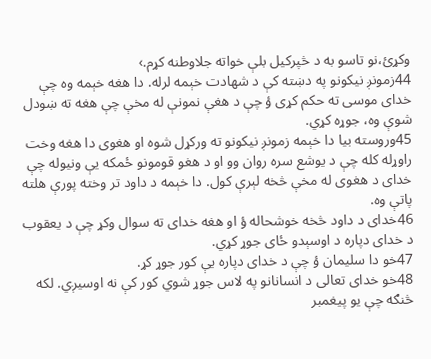وکړئ،نو تاسو به د څپرکیل بلې خواته جلاوطنه کړم.›
44زمونږ نیکونو په دښته کې د شهادت خېمه لرله. دا هغه خېمه وه چې خدای موسی ته حکم کړی ؤ چې د هغې نمونې له مخې چې هغه ته ښودل شوې وه، جوړه کړي.
45وروسته بیا دا خېمه زمونږ نیکونو ته ورکړل شوه او هغوی دا هغه وخت راوړله کله چې د یوشع سره روان وو او د هغو قومونو ځمکه یې ونیوله چې خدای د هغوی له مخې څخه لېرې کول. دا خېمه د داود تر وخته پورې هلته پاتې وه.
46خدای د داود څخه خوشحاله ؤ او هغه خدای ته سوال وکړ چې د یعقوب د خدای دپاره د اوسېدو ځای جوړ کړي.
47خو دا سلیمان ؤ چې د خدای دپاره یې کور جوړ کړ.
48خو خدای تعالی د انسانانو په لاس جوړ شوي کور کې نه اوسیږي. لکه څنګه چې یو پیغمبر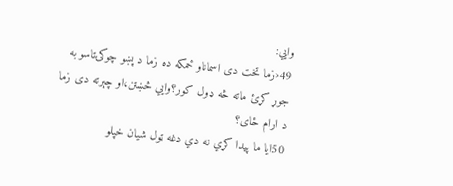وایي:
49‹زما تخت دی اسماناو ځمکه ده زما د پښو چوکۍتاسو به جوړ کړئ ماته څه ډول کور؟وایي څښتن،او چېرته دی زما د ارام ځای؟
50ایا ما پیدا کړي نه دي دغه ټول شیان خپلو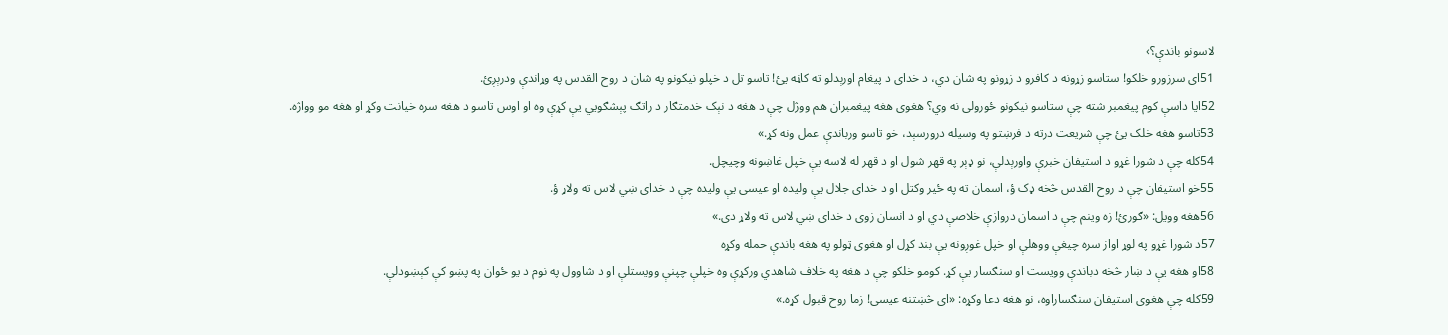لاسونو باندې؟›
51ای سرزورو خلکو! ستاسو زړونه د کافرو د زړونو په شان دي، د خدای د پیغام اورېدلو ته کاڼه یئ! تاسو تل د خپلو نیکونو په شان د روح القدس په وړاندې ودرېږئ.
52ایا داسې کوم پیغمبر شته چې ستاسو نیکونو ځورولی نه وي؟ هغوی هغه پیغمبران هم ووژل چې د هغه د نېک خدمتګار د راتګ پېشګويي یې کړې وه او اوس تاسو د هغه سره خیانت وکړ او هغه مو وواژه.
53تاسو هغه خلک یئ چې شریعت درته د فرښتو په وسیله درورسېد، خو تاسو ورباندې عمل ونه کړ.»
54کله چې د شورا غړو د استیفان خبرې واورېدلې، نو ډېر په قهر شول او د قهر له لاسه یې خپل غاښونه وچیچل.
55خو استیفان چې د روح القدس څخه ډک ؤ، اسمان ته په ځیر وکتل او د خدای جلال یې ولیده او عیسی یې ولیده چې د خدای ښي لاس ته ولاړ ؤ.
56هغه وویل: «ګورئ! زه وینم چې د اسمان دروازې خلاصې دي او د انسان زوی د خدای ښي لاس ته ولاړ دی.»
57د شورا غړو په لوړ اواز سره چیغې ووهلې او خپل غوږونه یې بند کړل او هغوی ټولو په هغه باندې حمله وکړه
58او هغه یې د ښار څخه دباندې وویست او سنګسار یې کړ. کومو خلکو چې د هغه په خلاف شاهدي ورکړې وه خپلې چپنې وویستلې او د شاوول په نوم د یو ځوان په پښو کې کېښودلې.
59کله چې هغوی استیفان سنګساراوه، نو هغه دعا وکړه: «ای څښتنه عیسی! زما روح قبول کړه.»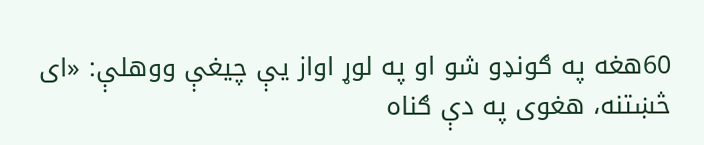60هغه په ګونډو شو او په لوړ اواز یې چیغې ووهلې: «ای څښتنه، هغوی په دې ګناه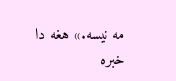مه نیسه.» هغه دا خبره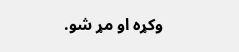وکړه او مړ شو.